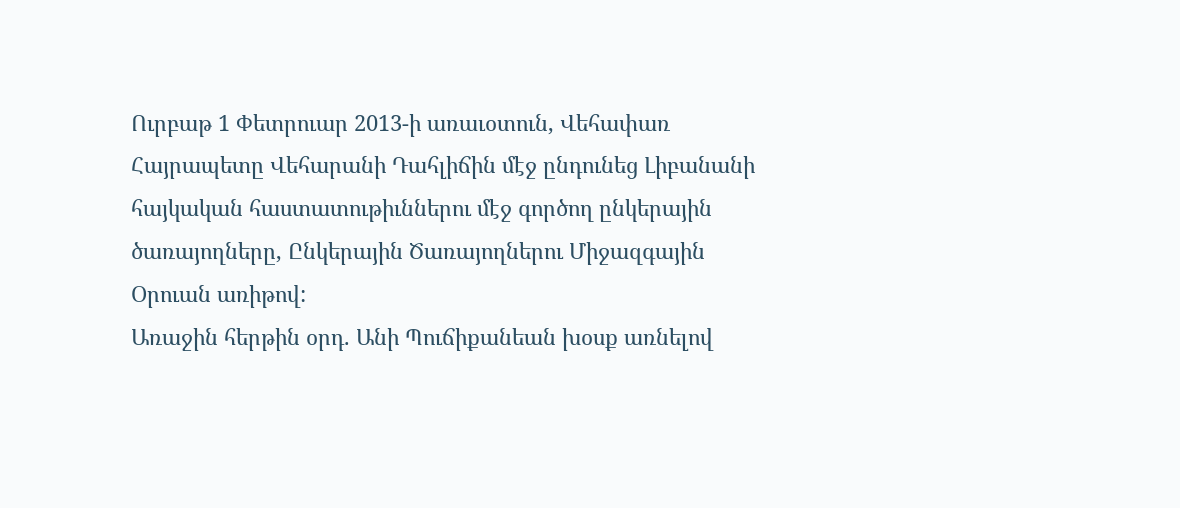Ուրբաթ 1 Փետրուար 2013-ի առաւօտուն, Վեհափառ Հայրապետը Վեհարանի Դահլիճին մէջ ընդունեց Լիբանանի հայկական հաստատութիւններու մէջ գործող ընկերային ծառայողները, Ընկերային Ծառայողներու Միջազգային Օրուան առիթով:
Առաջին հերթին օրդ. Անի Պուճիքանեան խօսք առնելով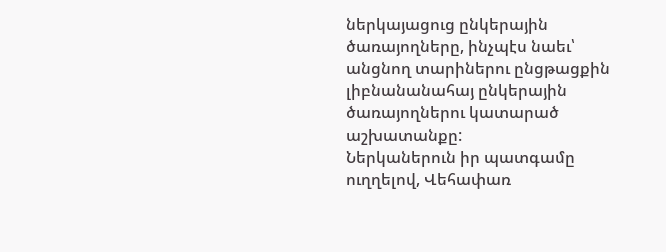ներկայացուց ընկերային ծառայողները, ինչպէս նաեւ՝ անցնող տարիներու ընցթացքին լիբնանանահայ ընկերային ծառայողներու կատարած աշխատանքը:
Ներկաներուն իր պատգամը ուղղելով, Վեհափառ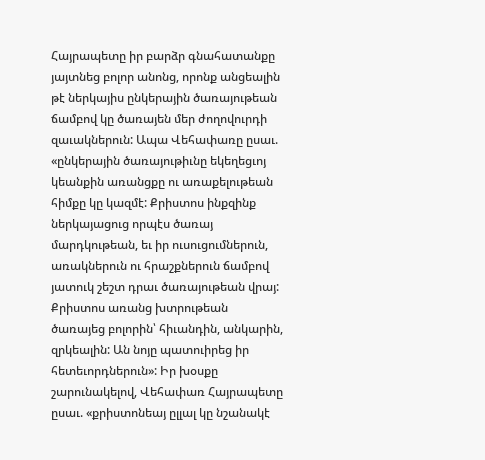Հայրապետը իր բարձր գնահատանքը յայտնեց բոլոր անոնց, որոնք անցեալին թէ ներկայիս ընկերային ծառայութեան ճամբով կը ծառայեն մեր ժողովուրդի զաւակներուն: Ապա Վեհափառը ըսաւ. «ընկերային ծառայութիւնը եկեղեցւոյ կեանքին առանցքը ու առաքելութեան հիմքը կը կազմէ: Քրիստոս ինքզինք ներկայացուց որպէս ծառայ մարդկութեան, եւ իր ուսուցումներուն, առակներուն ու հրաշքներուն ճամբով յատուկ շեշտ դրաւ ծառայութեան վրայ: Քրիստոս առանց խտրութեան ծառայեց բոլորին՝ հիւանդին, անկարին, զրկեալին: Ան նոյը պատուիրեց իր հետեւորդներուն»: Իր խօսքը շարունակելով, Վեհափառ Հայրապետը ըսաւ. «քրիստոնեայ ըլլալ կը նշանակէ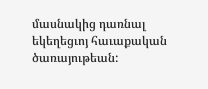մասնակից դառնալ եկեղեցւոյ հաւաքական ծառայութեան: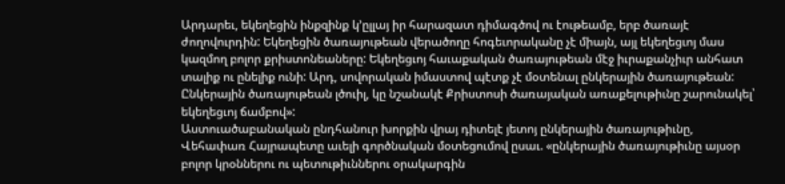Արդարեւ, եկեղեցին ինքզինք կ’ըլլայ իր հարազատ դիմագծով ու էութեամբ, երբ ծառայէ ժողովուրդին: Եկեղեցին ծառայութեան վերածողը հոգեւորականը չէ միայն, այլ եկեղեցւոյ մաս կազմող բոլոր քրիստոնեաները: Եկեղեցւոյ հաւաքական ծառայութեան մէջ իւրաքանչիւր անհատ տալիք ու ընելիք ունի: Արդ, սովորական իմաստով պէտք չէ մօտենալ ընկերային ծառայութեան: Ընկերային ծառայութեան լծուիլ, կը նշանակէ Քրիստոսի ծառայական առաքելութիւնը շարունակել՝ եկեղեցւոյ ճամբով»:
Աստուածաբանական ընդհանուր խորքին վրայ դիտելէ յետոյ ընկերային ծառայութիւնը, Վեհափառ Հայրապետը աւելի գործնական մօտեցումով ըսաւ. «ընկերային ծառայութիւնը այսօր բոլոր կրօններու ու պետութիւններու օրակարգին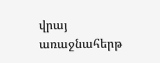վրայ առաջնահերթ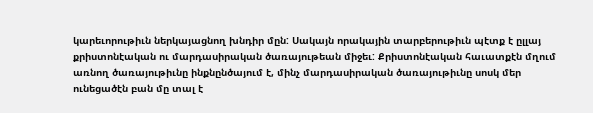կարեւորութիւն ներկայացնող խնդիր մըն: Սակայն որակային տարբերութիւն պէտք է ըլլայ քրիստոնէական ու մարդասիրական ծառայութեան միջեւ: Քրիստոնէական հաւատքէն մղում առնող ծառայութիւնը ինքնընծայում է, մինչ մարդասիրական ծառայութիւնը սոսկ մեր ունեցածէն բան մը տալ է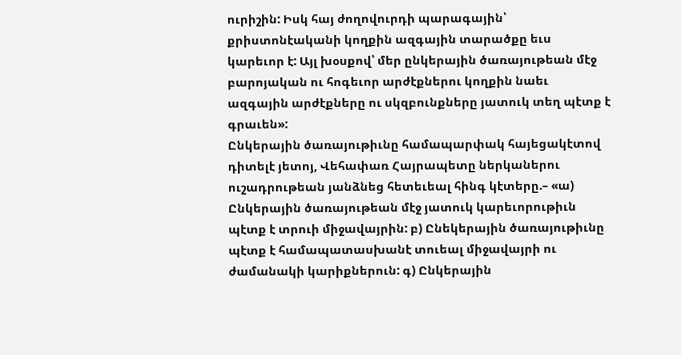ուրիշին: Իսկ հայ ժողովուրդի պարագային՝ քրիստոնէականի կողքին ազգային տարածքը եւս կարեւոր է: Այլ խօսքով՝ մեր ընկերային ծառայութեան մէջ բարոյական ու հոգեւոր արժէքներու կողքին նաեւ ազգային արժէքները ու սկզբունքները յատուկ տեղ պէտք է գրաւեն»:
Ընկերային ծառայութիւնը համապարփակ հայեցակէտով դիտելէ յետոյ, Վեհափառ Հայրապետը ներկաներու ուշադրութեան յանձնեց հետեւեալ հինգ կէտերը.– «ա) Ընկերային ծառայութեան մէջ յատուկ կարեւորութիւն պէտք է տրուի միջավայրին: բ) Ընեկերային ծառայութիւնը պէտք է համապատասխանէ տուեալ միջավայրի ու ժամանակի կարիքներուն: գ) Ընկերային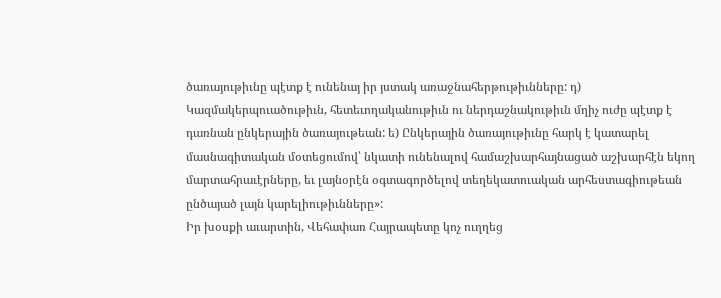ծառայութիւնը պէտք է ունենայ իր յստակ առաջնահերթութիւնները: դ) Կազմակերպուածութիւն, հետեւողականութիւն ու ներդաշնակութիւն մղիչ ուժը պէտք է դառնան ընկերային ծառայութեան: ե) Ընկերային ծառայութիւնը հարկ է կատարել մասնագիտական մօտեցումով՝ նկատի ունենալով համաշխարհայնացած աշխարհէն եկող մարտահրաւէրները, եւ լայնօրէն օգտագործելով տեղեկատուական արհեստագիութեան ընծայած լայն կարելիութիւնները»:
Իր խօսքի աւարտին, Վեհափառ Հայրապետը կոչ ուղղեց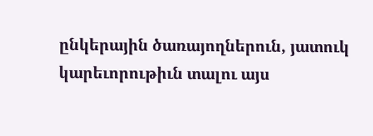ընկերային ծառայողներուն, յատուկ կարեւորութիւն տալու այս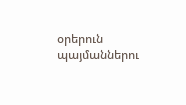օրերուն պայմաններու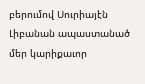բերումով Սուրիայէն Լիբանան ապաստանած մեր կարիքաւոր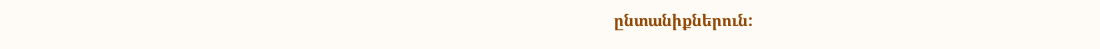ընտանիքներուն: